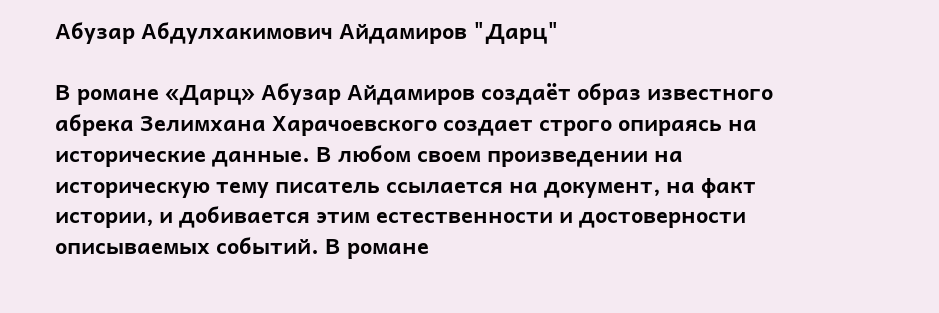Абузар Абдулхакимович Айдамиров "Дарц"

В романе «Дарц» Абузар Айдамиров создаёт образ известного абрека Зелимхана Харачоевского создает строго опираясь на исторические данные. В любом своем произведении на историческую тему писатель ссылается на документ, на факт истории, и добивается этим естественности и достоверности описываемых событий. В романе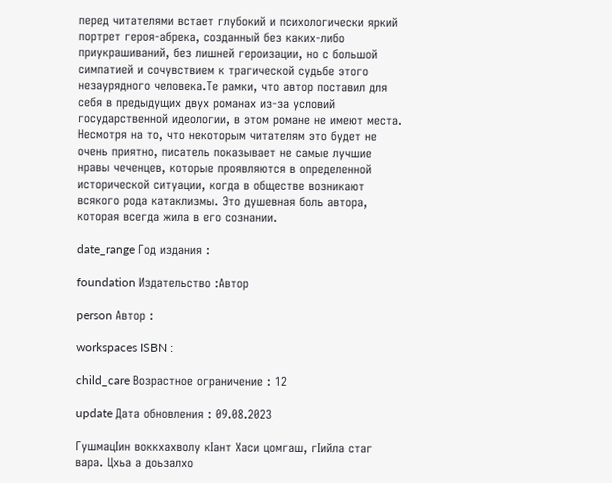перед читателями встает глубокий и психологически яркий портрет героя-абрека, созданный без каких-либо приукрашиваний, без лишней героизации, но с большой симпатией и сочувствием к трагической судьбе этого незаурядного человека.Те рамки, что автор поставил для себя в предыдущих двух романах из-за условий государственной идеологии, в этом романе не имеют места. Несмотря на то, что некоторым читателям это будет не очень приятно, писатель показывает не самые лучшие нравы чеченцев, которые проявляются в определенной исторической ситуации, когда в обществе возникают всякого рода катаклизмы. Это душевная боль автора, которая всегда жила в его сознании.

date_range Год издания :

foundation Издательство :Автор

person Автор :

workspaces ISBN :

child_care Возрастное ограничение : 12

update Дата обновления : 09.08.2023

ГушмацIин воккхахволу кIант Хаси цомгаш, гIийла стаг вара. Цхьа а доьзалхо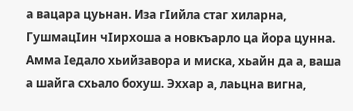а вацара цуьнан. Иза гIийла стаг хиларна, ГушмацIин чIирхоша а новкъарло ца йора цунна. Aмма Iедало хьийзавора и миска, хьайн да а, ваша а шайга схьало бохуш. Эххар а, лаьцна вигна,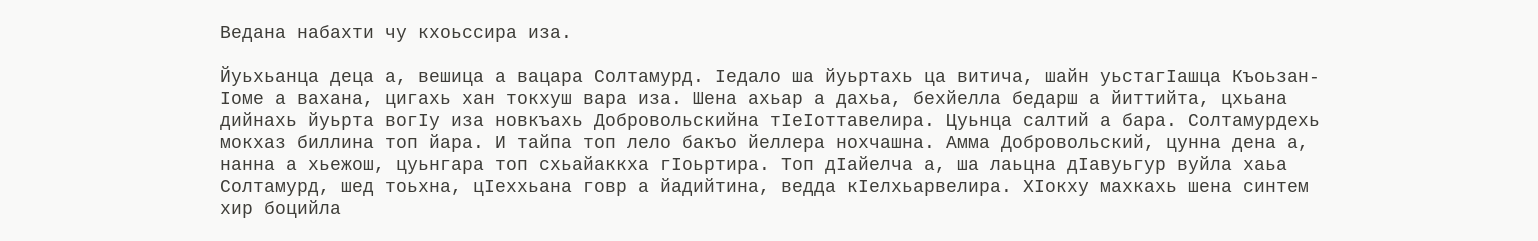Ведана набахти чу кхоьссира иза.

Йуьхьанца деца а, вешица а вацара Солтамурд. Iедало ша йуьртахь ца витича, шайн уьстагIашца Къоьзан-Iоме а вахана, цигахь хан токхуш вара иза. Шена ахьар а дахьа, бехйелла бедарш а йиттийта, цхьана дийнахь йуьрта вогIу иза новкъахь Добровольскийна тIеIоттавелира. Цуьнца салтий а бара. Солтамурдехь мокхаз биллина топ йара. И тайпа топ лело бакъо йеллера нохчашна. Амма Добровольский, цунна дена а, нанна а хьежош, цуьнгара топ схьайаккха гIоьртира. Топ дIайелча а, ша лаьцна дIавуьгур вуйла хаьа Солтамурд, шед тоьхна, цIеххьана говр а йадийтина, ведда кIелхьарвелира. ХIокху махкахь шена синтем хир боцийла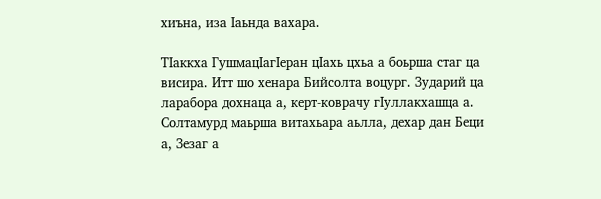хиъна, иза Iаьнда вахара.

ТIаккха ГушмацIагIеран цIахь цхьа а боьрша стаг ца висира. Итт шо хенара Бийсолта воцург. Зударий ца ларабора дохнаца а, керт-коврачу гIуллакхашца а. Солтамурд маьрша витахьара аьлла, дехар дан Беци а, Зезаг а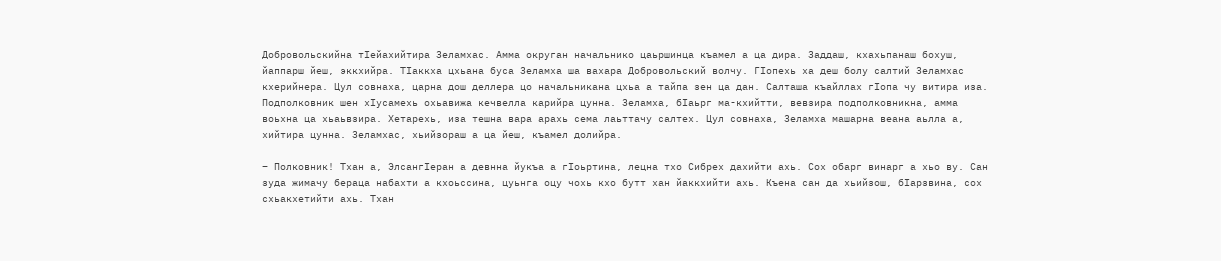Добровольскийна тIейахийтира Зеламхас. Амма округан начальнико цаьршинца къамел а ца дира. Заддаш, кхахьпанаш бохуш, йаппарш йеш, эккхийра. ТIаккха цхьана буса Зеламха ша вахара Добровольский волчу. ГIопехь ха деш болу салтий Зеламхас кхерийнера. Цул совнаха, царна дош деллера цо начальникана цхьа а тайпа зен ца дан. Салташа къайллах гIопа чу витира иза. Подполковник шен хIусамехь охьавижа кечвелла карийра цунна. Зеламха, бIаьрг ма-кхийтти, вевзира подполковникна, амма воьхна ца хьаьвзира. Хетарехь, иза тешна вара арахь сема лаьттачу салтех. Цул совнаха, Зеламха машарна веана аьлла а, хийтира цунна. Зеламхас, хьийзораш а ца йеш, къамел долийра.

– Полковник! Тхан а, ЭлсангIеран а девнна йукъа а гIоьртина, лецна тхо Сибрех дахийти ахь. Сох обарг винарг а хьо ву. Сан зуда жимачу бераца набахти а кхоьссина, цуьнга оцу чохь кхо бутт хан йаккхийти ахь. Къена сан да хьийзош, бIарзвина, сох схьакхетийти ахь. Тхан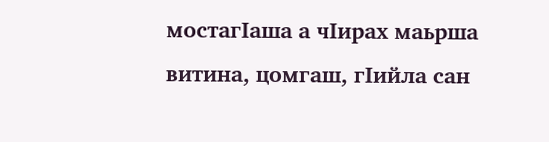мостагIаша а чIирах маьрша витина, цомгаш, гIийла сан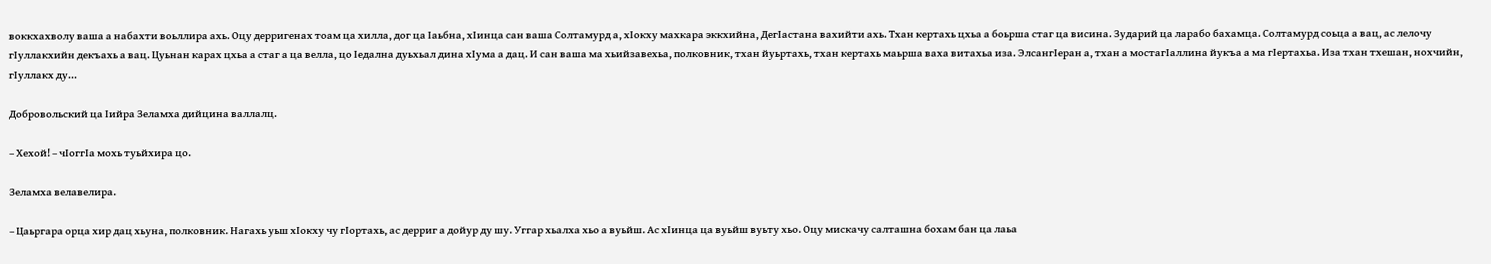воккхахволу ваша а набахти воьллира ахь. Оцу дерригенах тоам ца хилла, дог ца Iаьбна, хIинца сан ваша Солтамурд а, хIокху махкара эккхийна, ДегIастана вахийти ахь. Тхан кертахь цхьа а боьрша стаг ца висина. Зударий ца ларабо бахамца. Солтамурд соьца а вац, ас лелочу гIуллакхийн декъахь а вац. Цуьнан карах цхьа а стаг а ца велла, цо Iедална дуьхьал дина хIyмa а дац. И сан ваша ма хьийзавехьа, полковник, тхан йуьртахь, тхан кертахь маьрша ваха витахьа иза. ЭлсангIеран а, тхан а мостагIаллина йукъа а ма гIертахьа. Иза тхан тхешан, нохчийн, гIуллакх ду…

Добровольский ца Iийра Зеламха дийцина валлалц.

– Хехой! – чIоггIа мохь туьйхира цо.

Зеламха велавелира.

– Цаьргара орца хир дац хьуна, полковник. Нагахь уьш хIокху чу гIортахь, ас дерриг а дойур ду шу. Уггар хьалха хьо а вуьйш. Ас хIинца ца вуьйш вуьту хьо. Оцу мискачу салташна бохам бан ца лаьа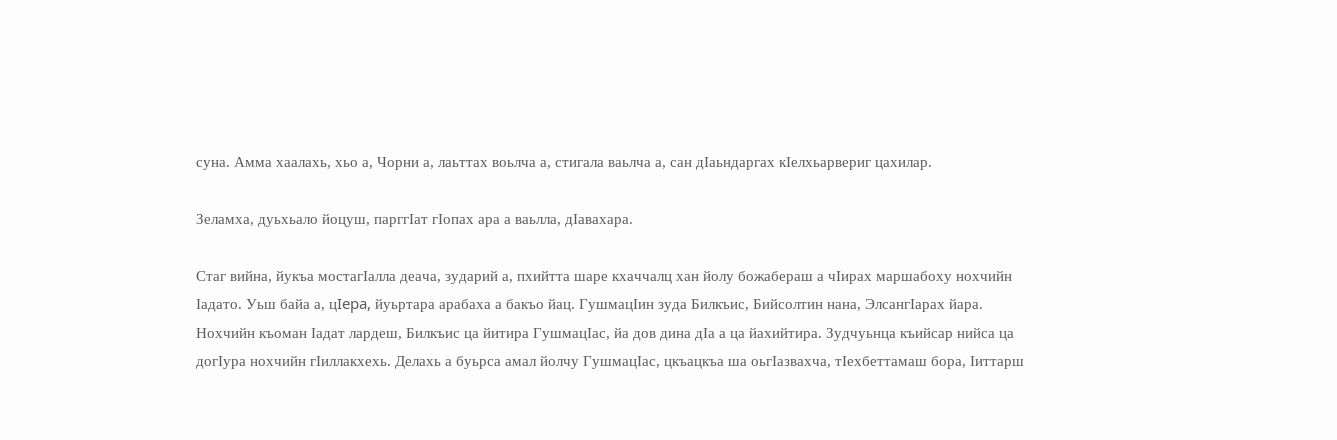суна. Амма хаалахь, хьо а, Чорни а, лаьттах воьлча а, стигала ваьлча а, сан дIаьндаргах кIелхьарвериг цахилар.

Зеламха, дуьхьало йоцуш, парггIат гIопах ара а ваьлла, дIавахара.

Стаг вийна, йукъа мостагIалла деача, зударий а, пхийтта шаре кхаччалц хан йолу божабераш а чIирах маршабоху нохчийн Iадато. Уьш байа а, цIepa, йуьртара арабаха а бакъо йац. ГушмацIин зуда Билкъис, Бийсолтин нана, ЭлсангIарах йара. Нохчийн къоман Iадат лардеш, Билкъис ца йитира ГушмацIас, йа дов дина дIа а ца йахийтира. Зудчуьнца къийсар нийса ца догIура нохчийн гIиллакхехь. Делахь а буьрса амал йолчу ГушмацIас, цкъацкъа ша оьгIазвахча, тIехбеттамаш бора, Iиттарш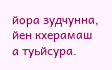йора зудчунна, йен кхерамаш а туьйсура.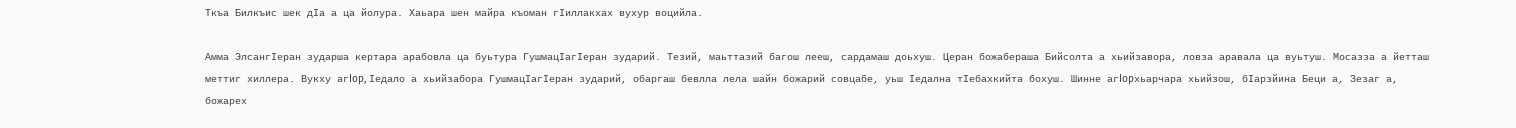Ткъа Билкъис шек дIа а ца йолура. Хаьара шен майра къоман гIиллакхах вухур воцийла.

Амма ЭлсангIеран зударша кертара арабовла ца буьтура ГушмацIагIеран зударий. Тезий, маьттазий багош лееш, сардамаш доьхуш. Церан божабераша Бийсолта а хьийзавора, ловза аравала ца вуьтуш. Мосазза а йетташ меттиг хиллера. Вукху aгIop, Iедало а хьийзабора ГушмацIагIеран зударий, обаргаш бевлла лела шайн божарий совцабе, уьш Iедална тIебахкийта бохуш. Шинне aгIopхьарчара хьийзош, бIарзйина Беци а, Зезаг а, божарех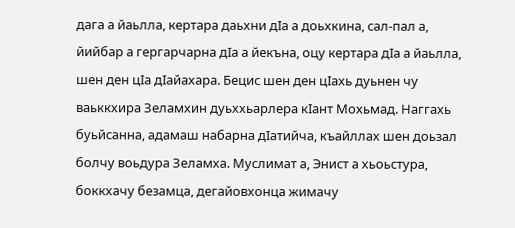дага а йаьлла, кертара даьхни дIа а доьхкина, сал-пал а, йийбар а гергарчарна дIа а йекъна, оцу кертара дIа а йаьлла, шен ден цIа дIайахара. Бецис шен ден цIахь дуьнен чу ваьккхира Зеламхин дуьххьарлера кIант Мохьмад. Наггахь буьйсанна, адамаш набарна дIатийча, къайллах шен доьзал болчу воьдура Зеламха. Муслимат а, Энист а хьоьстура, боккхачу безамца, дегайовхонца жимачу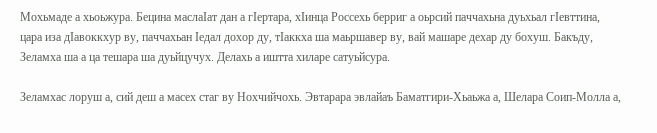Мохьмаде а хьоьжура. Бецина маслаIат дан а гIертара, хIинца Россехь берриг а оьрсий паччахьна дуьхьал гIевттина, цара иза дIавоккхур ву, паччахьан Iедал дохор ду, тIаккха ша маьршавер ву, вай машаре дехар ду бохуш. Бакъду, Зеламха ша а ца тешара ша дуьйцучух. Делахь а иштта хиларе сатуьйсура.

Зеламхас лоруш а, сий деш а масех стаг ву Нохчийчохь. Эвтарара эвлайаъ Баматгири-Хьаьжа а, Шелара Соип-Молла а,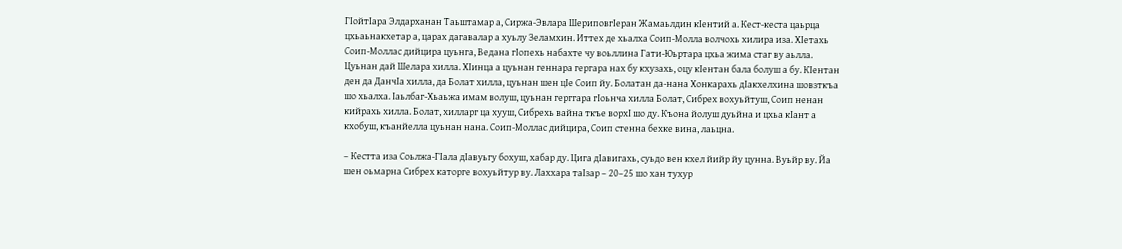ГIойтIара Элдарханан Таьштамар а, Сиржа-Эвлара ШериповгIеран Жамаьлдин кIентий а. Кест-кеста цаьрца цхьаьнакхетар а, царах дагавалар а хуьлу Зеламхин. Иттех де хьалха Соип-Молла волчохь хилира иза. ХIетахь Соип-Моллас дийцира цуьнга, Ведана гIопехь набахте чу воьллина Гати-Юьртара цхьа жима стаг ву аьлла. Цуьнан дай Шелара хилла. ХIинца а цуьнан геннара гергара нах бу кхузахь, оцу кIентан бала болуш а бу. КIентан ден да ДанчIа хилла, да Болат хилла, цуьнан шен цIе Соип йу. Болатан да-нана Хонкарахь дIакхелхина шовзткъа шо хьалха. Iаьлбаг-Хьаьжа имам волуш, цуьнан герггара гIоьнча хилла Болат, Сибрех вохуьйтуш, Соип ненан кийрахь хилла. Болат, хилларг ца хууш, Сибрехь вайна ткъе ворхI шо ду. Къона йолуш дуьйна и цхьа кIант а кхобуш, къанйелла цуьнан нана. Соип-Моллас дийцира, Соип стенна бехке вина, лаьцна.

– Кестта иза Соьлжа-ГIала дIавуьгу бохуш, хабар ду. Цига дIавигахь, суьдо вен кхел йийр йу цунна. Вуьйр ву. Йа шен оьмарна Сибрех каторге вохуьйтур ву. Лаххара таIзар – 20–25 шо хан тухур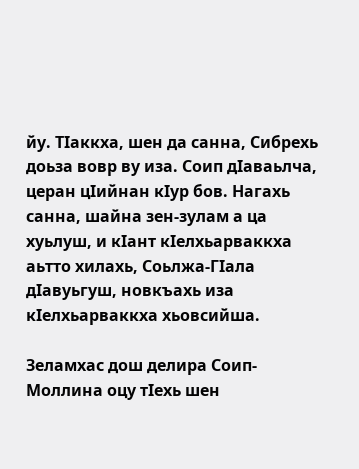йу. ТIаккха, шен да санна, Сибрехь доьза вовр ву иза. Соип дIаваьлча, церан цIийнан кIур бов. Нагахь санна, шайна зен-зулам а ца хуьлуш, и кIант кIелхьарваккха аьтто хилахь, Соьлжа-ГIала дIавуьгуш, новкъахь иза кIелхьарваккха хьовсийша.

Зеламхас дош делира Соип-Моллина оцу тIехь шен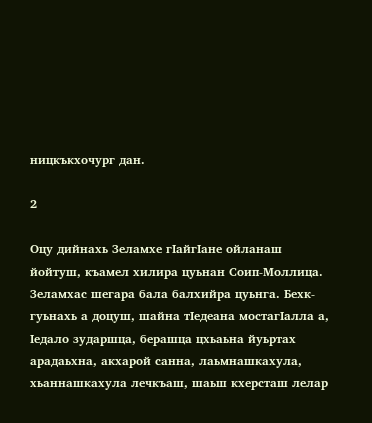ницкъкхочург дан.

2

Оцу дийнахь Зеламхе гIайгIане ойланаш йойтуш, къамел хилира цуьнан Соип-Моллица. Зеламхас шегара бала балхийра цуьнга. Бехк-гуьнахь а доцуш, шайна тIедеана мостагIалла а, Iедало зударшца, берашца цхьаьна йуьртах арадаьхна, акхарой санна, лаьмнашкахула, хьаннашкахула лечкъаш, шаьш кхерсташ лелар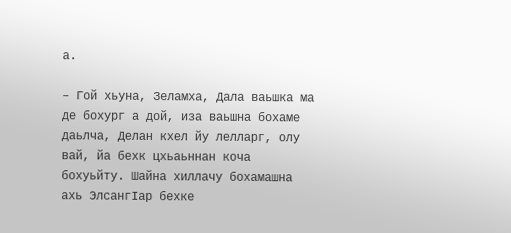а.

– Гой хьуна, Зеламха, Дала ваьшка ма де бохург а дой, иза ваьшна бохаме даьлча, Делан кхел йу лелларг, олу вай, йа бехк цхьаьннан коча бохуьйту. Шайна хиллачу бохамашна ахь ЭлсангIар бехке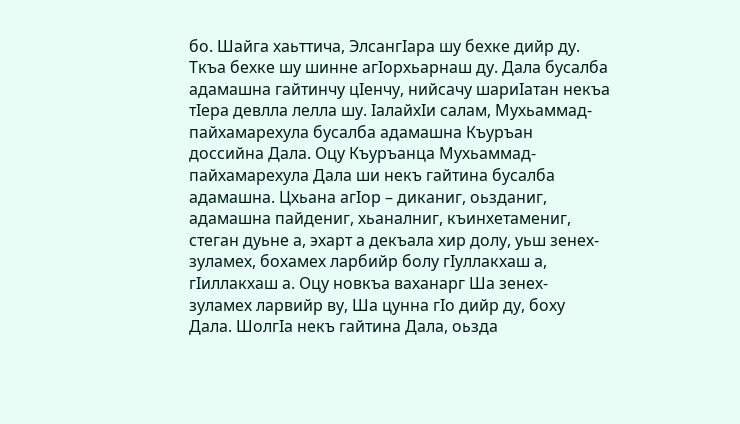бо. Шайга хаьттича, ЭлсангIара шу бехке дийр ду. Ткъа бехке шу шинне агIорхьарнаш ду. Дала бусалба адамашна гайтинчу цIенчу, нийсачу шариIатан некъа тIера девлла лелла шу. IалайхIи салам, Мухьаммад-пайхамарехула бусалба адамашна Къуръан доссийна Дала. Оцу Къуръанца Мухьаммад-пайхамарехула Дала ши некъ гайтина бусалба адамашна. Цхьана агIор – диканиг, оьзданиг, адамашна пайдениг, хьаналниг, къинхетамениг, стеган дуьне а, эхарт а декъала хир долу, уьш зенех-зуламех, бохамех ларбийр болу гIуллакхаш а, гIиллакхаш а. Оцу новкъа ваханарг Ша зенех-зуламех ларвийр ву, Ша цунна гIо дийр ду, боху Дала. ШолгIа некъ гайтина Дала, оьзда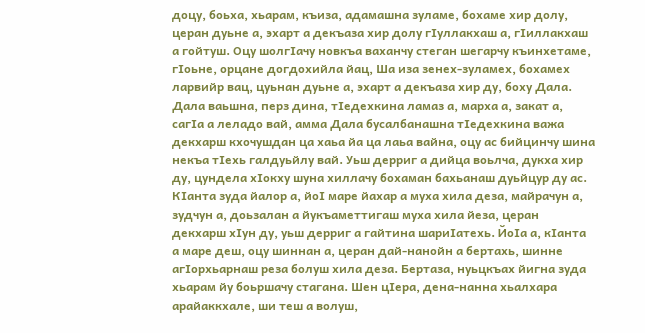доцу, боьха, хьарам, къиза, адамашна зуламе, бохаме хир долу, церан дуьне а, эхарт а декъаза хир долу гIуллакхаш а, гIиллакхаш а гойтуш. Оцу шолгIачу новкъа ваханчу стеган шегарчу къинхетаме, гIоьне, орцане догдохийла йац, Ша иза зенех-зуламех, бохамех ларвийр вац, цуьнан дуьне а, эхарт а декъаза хир ду, боху Дала. Дала ваьшна, перз дина, тIедехкина ламаз а, марха а, закат а, сагIа а леладо вай, амма Дала бусалбанашна тIедехкина важа декхарш кхочушдан ца хаьа йа ца лаьа вайна, оцу ас бийцинчу шина некъа тIехь галдуьйлу вай. Уьш дерриг а дийца воьлча, дукха хир ду, цундела хIокху шуна хиллачу бохаман бахьанаш дуьйцур ду ас. КIанта зуда йалор а, йоI маре йахар а муха хила деза, майрачун а, зудчун а, доьзалан а йукъаметтигаш муха хила йеза, церан декхарш хIун ду, уьш дерриг а гайтина шариIатехь. ЙоIа а, кIанта а маре деш, оцу шиннан а, церан дай-нанойн а бертахь, шинне агIорхьарнаш реза болуш хила деза. Бертаза, нуьцкъах йигна зуда хьарам йу боьршачу стагана. Шен цIера, дена-нанна хьалхара арайаккхале, ши теш а волуш,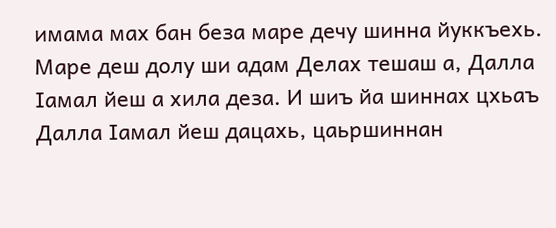имама мах бан беза маре дечу шинна йуккъехь. Маре деш долу ши адам Делах тешаш а, Далла Iамал йеш а хила деза. И шиъ йа шиннах цхьаъ Далла Iамал йеш дацахь, цаьршиннан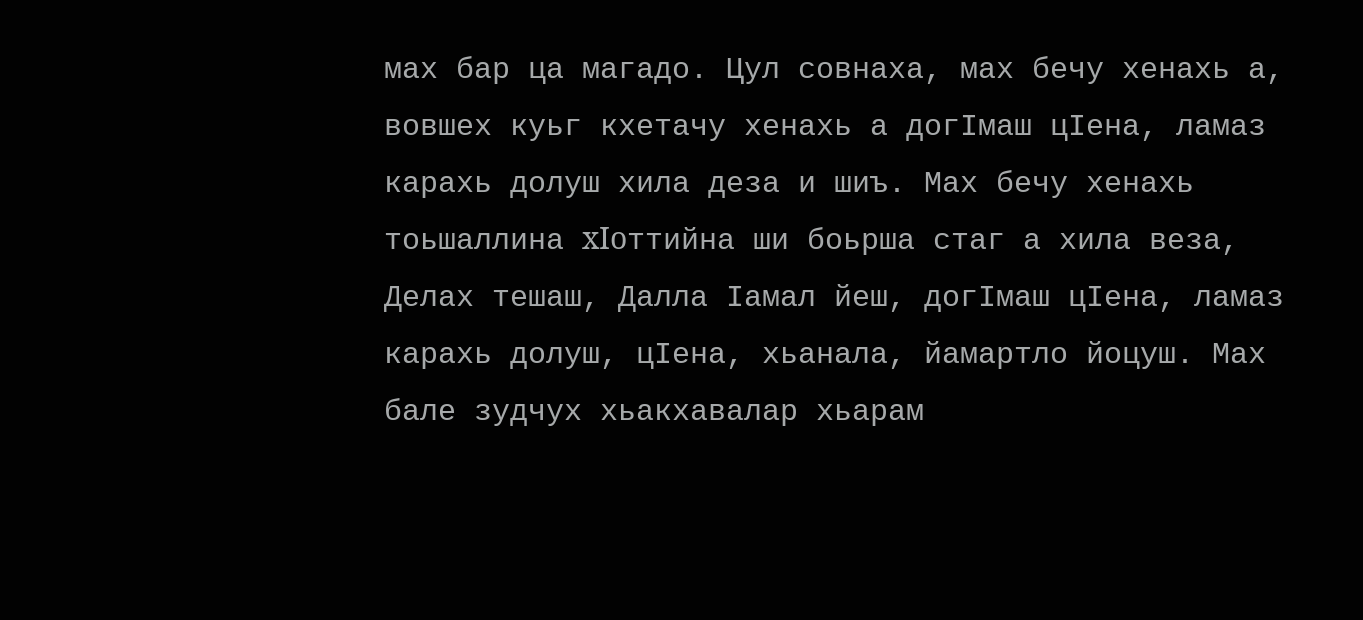мах бар ца магадо. Цул совнаха, мах бечу хенахь а, вовшех куьг кхетачу хенахь а догIмаш цIена, ламаз карахь долуш хила деза и шиъ. Мах бечу хенахь тоьшаллина xIoттийнa ши боьрша стаг а хила веза, Делах тешаш, Далла Iамал йеш, догIмаш цIена, ламаз карахь долуш, цIена, хьанала, йамартло йоцуш. Мах бале зудчух хьакхавалар хьарам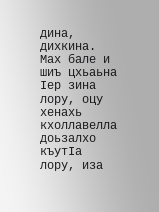дина, дихкина. Мах бале и шиъ цхьаьна Iер зина лору, оцу хенахь кхоллавелла доьзалхо къутIа лору, иза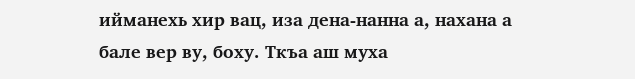ийманехь хир вац, иза дена-нанна а, нахана а бале вер ву, боху. Ткъа аш муха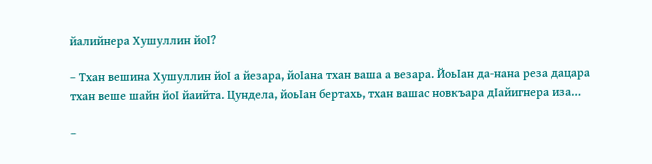йалийнера Хушуллин йоI?

– Тхан вешина Хушуллин йоI а йезара, йоIана тхан ваша а везара. ЙоьIан да-нана реза дацара тхан веше шайн йоI йаийта. Цундела, йоьIан бертахь, тхан вашас новкъара дIайигнера иза…

–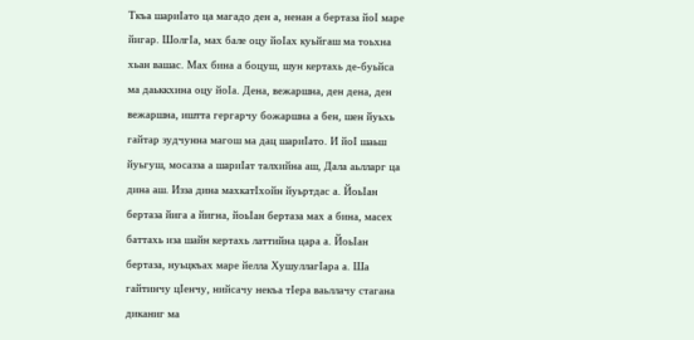Ткъа шариIато ца магадо ден а, ненан а бертаза йоI маре йигар. ШолгIа, мах бале оцу йоIах куьйгаш ма тоьхна хьан вашас. Мах бина а боцуш, шун кертахь де-буьйса ма даьккхина оцу йоIа. Дена, вежаршна, ден дена, ден вежаршна, иштта гергарчу божаршна а бен, шен йуьхь гайтар зудчунна магош ма дац шариIато. И йоI шаьш йуьгуш, мосазза а шариIат талхийна аш, Дала аьлларг ца дина аш. Изза дина махкатIхойн йуьртдас а. ЙоьIан бертаза йига а йигна, йоьIан бертаза мах а бина, масех баттахь иза шайн кертахь латтийна цара а. ЙоьIан бертаза, нуьцкъах маре йелла ХушуллагIара а. Ша гайтинчу цIенчу, нийсачу некъа тIера ваьллачу стагана диканиг ма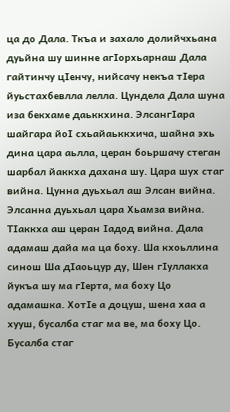ца до Дала. Ткъа и захало долийчхьана дуьйна шу шинне агIорхьарнаш Дала гайтинчу цIенчу, нийсачу некъа тIера йуьстахбевлла лелла. Цундела Дала шуна иза бекхаме даьккхина. ЭлсангIара шайгара йoI схьайаьккхича, шайна эхь дина цара аьлла, церан боьршачу стеган шарбал йаккха дахана шу. Цара шух стаг вийна. Цунна дуьхьал аш Элсан вийна. Элсанна дуьхьал цара Хьамза вийна. ТIаккха аш церан Iадод вийна. Дала адамаш дайа ма ца боху. Ша кхоьллина синош Ша дIаоьцур ду, Шен гIуллакха йукъа шу ма гIерта, ма боху Цо адамашка. ХотIе а доцуш, шена хаа а хууш, бусалба стаг ма ве, ма боху Цо. Бусалба стаг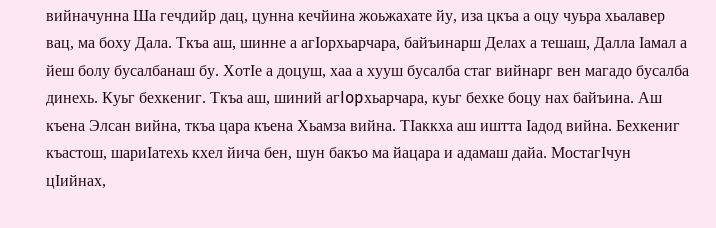вийначунна Ша гечдийр дац, цунна кечйина жоьжахате йу, иза цкъа а оцу чуьра хьалавер вац, ма боху Дала. Ткъа аш, шинне а агIорхьарчара, байъинарш Делах а тешаш, Далла Iамал а йеш болу бусалбанаш бу. ХотIе а доцуш, хаа а хууш бусалба стаг вийнарг вен магадо бусалба динехь. Куьг бехкениг. Ткъа аш, шиний aгIopхьарчара, куьг бехке боцу нах байъина. Аш къена Элсан вийна, ткъа цара къена Хьамза вийна. ТIаккха аш иштта Iадод вийна. Бехкениг къастош, шариIатехь кхел йича бен, шун бакъо ма йацара и адамаш дайа. МостагIчун цIийнах,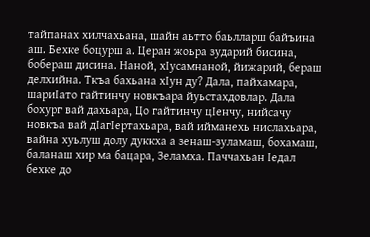тайпанах хилчахьана, шайн аьтто баьлларш байъина аш. Бехке боцурш а. Церан жоьра зударий бисина, бобераш дисина. Наной, хIусамнаной, йижарий, бераш делхийна. Ткъа бахьана хIун ду? Дала, пайхамара, шариIато гайтинчу новкъара йуьстахдовлар. Дала бохург вай дахьара, Цо гайтинчу цIенчу, нийсачу новкъа вай дIагIертахьара, вай ийманехь нислахьара, вайна хуьлуш долу дуккха а зенаш-зуламаш, бохамаш, баланаш хир ма бацара, Зеламха. Паччахьан Iедал бехке до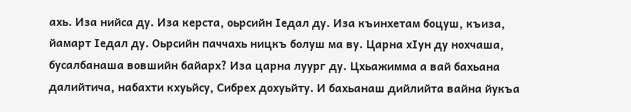ахь. Иза нийса ду. Иза керста, оьрсийн Iедал ду. Иза къинхетам боцуш, къиза, йамарт Iедал ду. Оьрсийн паччахь ницкъ болуш ма ву. Царна хIун ду нохчаша, бусалбанаша вовшийн байарх? Иза царна луург ду. Цхьажимма а вай бахьана далийтича, набахти кхуьйсу, Сибрех дохуьйту. И бахьанаш дийлийта вайна йукъа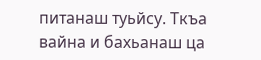питанаш туьйсу. Ткъа вайна и бахьанаш ца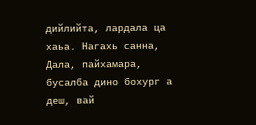дийлийта, лардала ца хаьа. Нагахь санна, Дала, пайхамара, бусалба дино бохург а деш, вай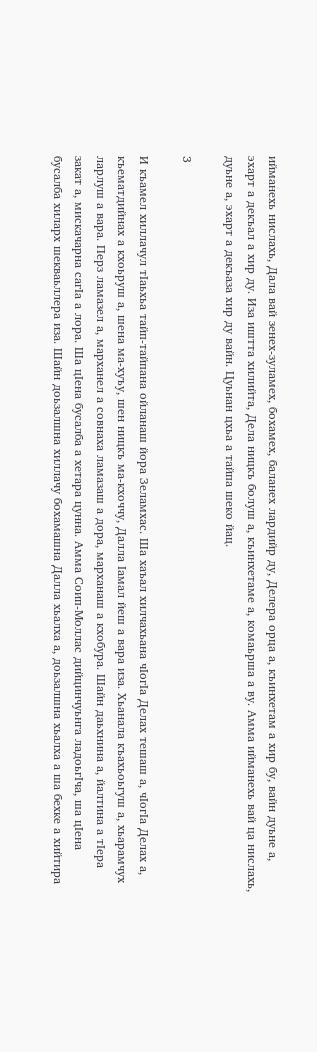ийманехь нислахь, Дала вай зенех-зуламех, бохамех, баланех лардийр ду, Делера орца а, къинхетам а хир бу, вайн дуьне а, эхарт а декъал а хир ду. Иза иштта хилийта, Дела ницкъ болуш а, къинхетаме а, комаьрша а ву. Амма ийманехь вай ца нислахь, дуьне а, эхарт а декъаза хир ду вайн. Цуьнан цхьа а тайпа шеко йац.

3

И къамел хиллачул тIаьхьа тайп-тайпана ойланаш йора Зеламхас. Ша хаъал хилчахьана чIогIа Делах тешаш а, чIогIа Делах а, къематдийнах а кхоьруш а, шена ма-хуъу, шен ницкъ ма-кхоччу, Далла Iамал йеш а вара иза. Хьанала къахьоьгуш а, хьарамчух ларлуш а вара. Перз ламазел а, марханел а совнаха ламазаш а дора, марханаш а кхобура. Шайн даьхнина а, йалтина а тIера закат а, мискачарна caгIa а лора. Ша цIена бусалба а хетара цунна. Амма Соип-Моллас дийцинчуьнга ладоьгIча, ша цIена бусалба хиларх шекваьллера иза. Шайн доьзалшна хиллачу бохамашна Далла хьалха а, доьзалшна хьалха а ша бехке а хийтира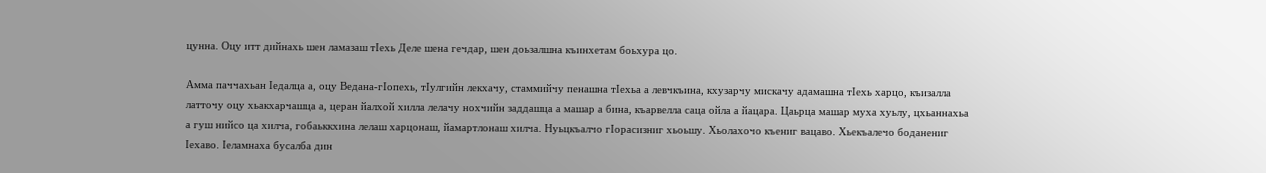цунна. Оцу итт дийнахь шен ламазаш тIехь Деле шена гечдар, шен доьзалшна къинхетам боьхура цо.

Амма паччахьан Iедалца а, оцу Ведана-гIопехь, тIулгийн лекхачу, стаммийчу пенашна тIехьа а левчкъина, кхузарчу мискачу адамашна тIехь харцо, къизалла латточу оцу хьакхарчашца а, церан йалхой хилла лелачу нохчийн заддашца а машар а бина, къарвелла саца ойла а йацара. Цаьрца машар муха хуьлу, цхьаннахьа а гуш нийсо ца хилча, гобаьккхина лелаш харцонаш, йамартлонаш хилча. Нуьцкъалчо гIорасизниг хьоьшу. Хьолахочо къениг вацаво. Хьекъалечо боданениг Iехаво. Iеламнаха бусалба дин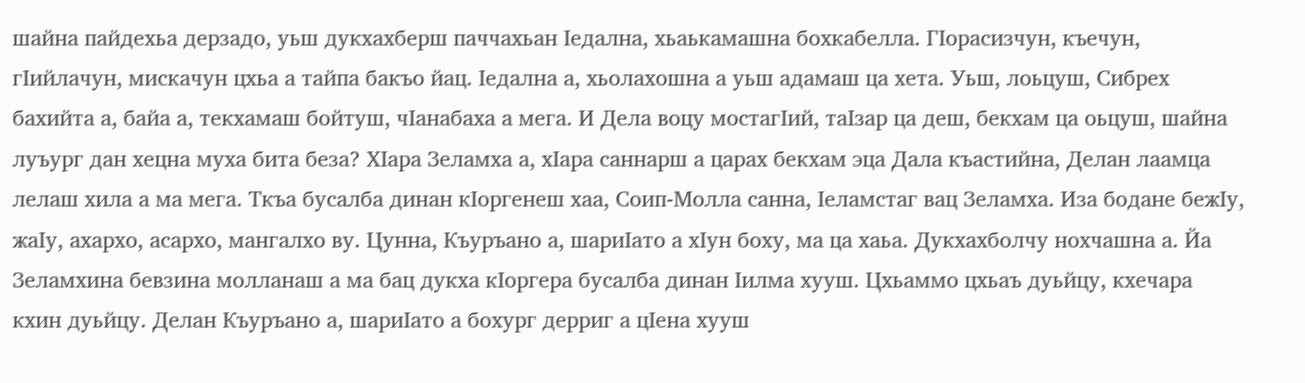шайна пайдехьа дерзадо, уьш дукхахберш паччахьан Iедална, хьаькамашна бохкабелла. ГIорасизчун, къечун, гIийлачун, мискачун цхьа а тайпа бакъо йац. Iедална а, хьолахошна а уьш адамаш ца хета. Уьш, лоьцуш, Сибрех бахийта а, байа а, текхамаш бойтуш, чIанабаха а мега. И Дела воцу мостагIий, таIзар ца деш, бекхам ца оьцуш, шайна луъург дан хецна муха бита беза? ХIара Зеламха а, xIapa саннарш а царах бекхам эца Дала къастийна, Делан лаамца лелаш хила а ма мега. Ткъа бусалба динан кIоргенеш хаа, Соип-Молла санна, Iеламстаг вац Зеламха. Иза бодане бежIу, жаIу, ахархо, асархо, мангалхо ву. Цунна, Къуръано а, шариIато а хIун боху, ма ца хаьа. Дукхахболчу нохчашна а. Йа Зеламхина бевзина молланаш а ма бац дукха кIоргера бусалба динан Iилма хууш. Цхьаммо цхьаъ дуьйцу, кхечара кхин дуьйцу. Делан Къуръано а, шариIато а бохург дерриг а цIена хууш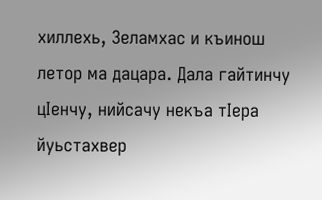хиллехь, Зеламхас и къинош летор ма дацара. Дала гайтинчу цIенчу, нийсачу некъа тIера йуьстахвер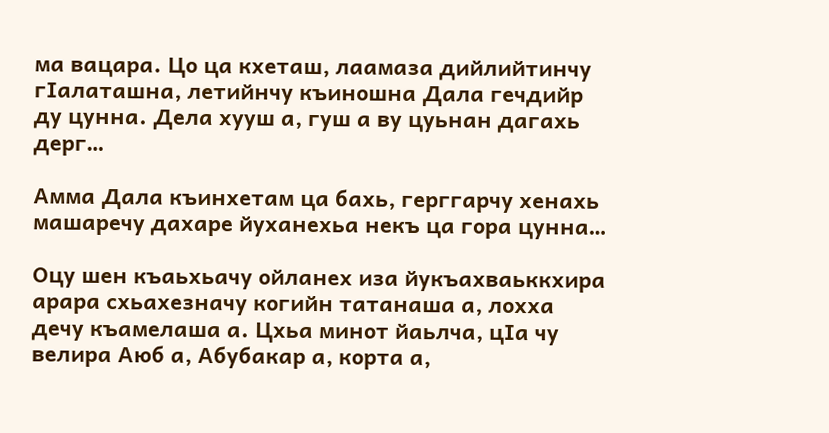ма вацара. Цо ца кхеташ, лаамаза дийлийтинчу гIaлаташна, летийнчу къиношна Дала гечдийр ду цунна. Дела хууш а, гуш а ву цуьнан дагахь дерг…

Амма Дала къинхетам ца бахь, герггарчу хенахь машаречу дахаре йуханехьа некъ ца гора цунна…

Оцу шен къаьхьачу ойланех иза йукъахваьккхира арара схьахезначу когийн татанаша а, лохха дечу къамелаша а. Цхьа минот йаьлча, цIа чу велира Аюб а, Абубакар а, корта а,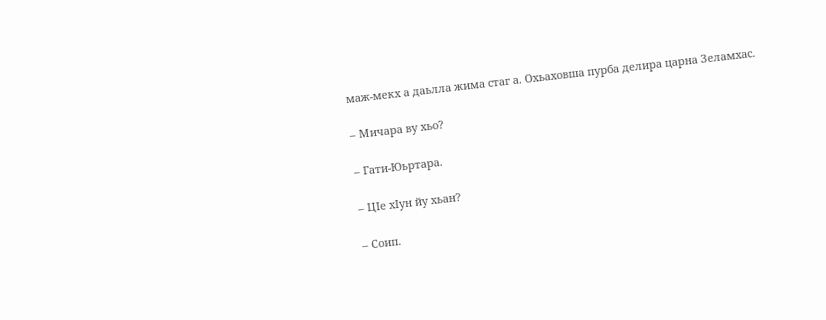маж-мекх а даьлла жима стаг а. Охьаховша пурба делира царна Зеламхас.

– Мичара ву хьо?

– Гати-Юьртара.

– ЦIе хIун йу хьан?

– Соип.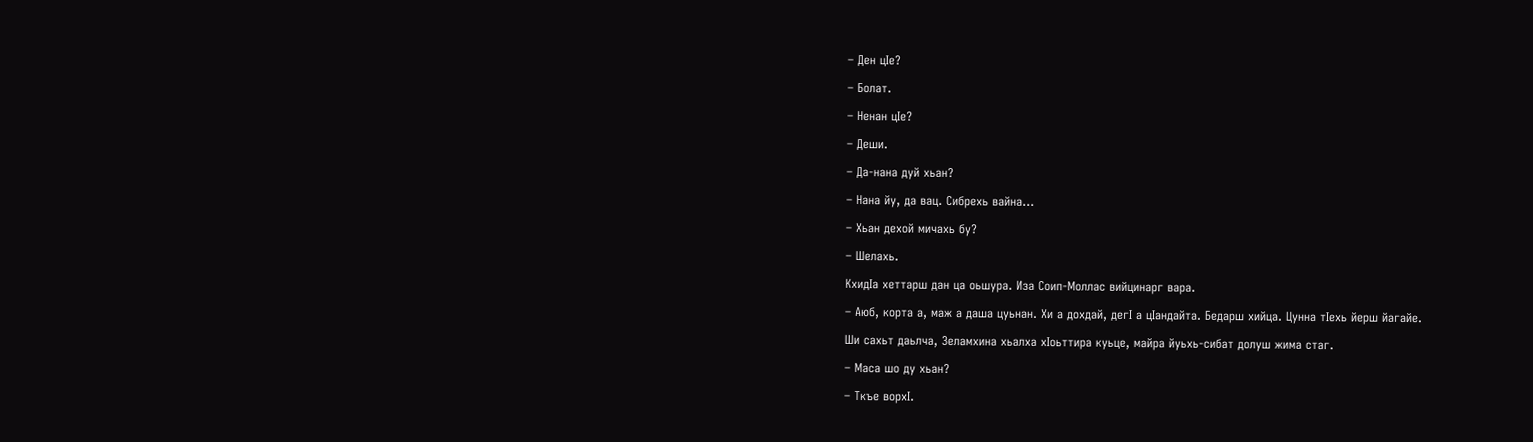– Ден цIе?

– Болат.

– Ненан цIе?

– Деши.

– Да-нана дуй хьан?

– Нана йу, да вац. Сибрехь вайна…

– Хьан дехой мичахь бу?

– Шелахь.

КхидIа хеттарш дан ца оьшура. Иза Соип-Моллас вийцинарг вара.

– Аюб, корта а, маж а даша цуьнан. Хи а дохдай, дегI а цIандайта. Бедарш хийца. Цунна тIехь йерш йагайе.

Ши сахьт даьлча, Зеламхина хьалха хIоьттира куьце, майра йуьхь-сибат долуш жима стаг.

– Маса шо ду хьан?

– Ткъе ворхI.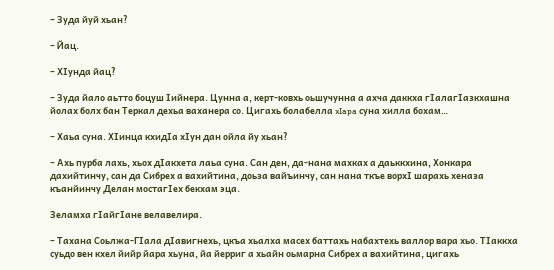– Зуда йуй хьан?

– Йац.

– ХIунда йац?

– Зуда йало аьтто боцуш Iийнера. Цунна а, керт-ковхь оьшучунна а ахча даккха гIалагIазкхашна йолах болх бан Теркал дехьа ваханера со. Цигахь болабелла xIapa суна хилла бохам…

– Хаьа суна. ХIинца кхидIа хIун дан ойла йу хьан?

– Ахь пурба лахь, хьох дIакхета лаьа суна. Сан ден, да-нана махках а даьккхина, Хонкара дахийтинчу, сан да Сибрех а вахийтина, доьза вайъинчу, сан нана ткъе ворхI шарахь хеназа къанйинчу Делан мостагIех бекхам эца.

Зеламха гIайгIане велавелира.

– Тахана Соьлжа-ГIала дIавигнехь, цкъа хьалха масех баттахь набахтехь валлор вара хьо. ТIаккха суьдо вен кхел йийр йара хьуна, йа йерриг а хьайн оьмарна Сибрех а вахийтина, цигахь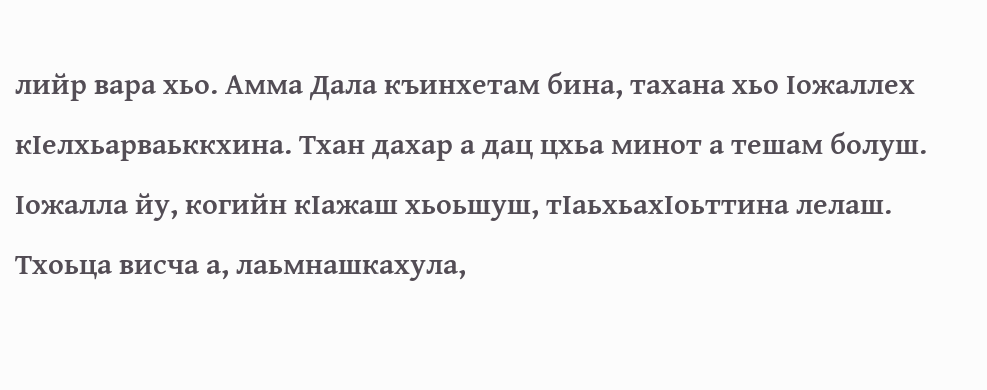лийр вара хьо. Амма Дала къинхетам бина, тахана хьо Iожаллех кIелхьарваьккхина. Тхан дахар а дац цхьа минот а тешам болуш. Iожалла йу, когийн кIажаш хьоьшуш, тIаьхьахIоьттинa лелаш. Тхоьца висча а, лаьмнашкахула,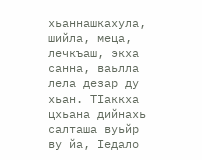хьаннашкахула, шийла, меца, лечкъаш, экха санна, ваьлла лела дезар ду хьан. ТIаккха цхьана дийнахь салташа вуьйр ву йа, Iедало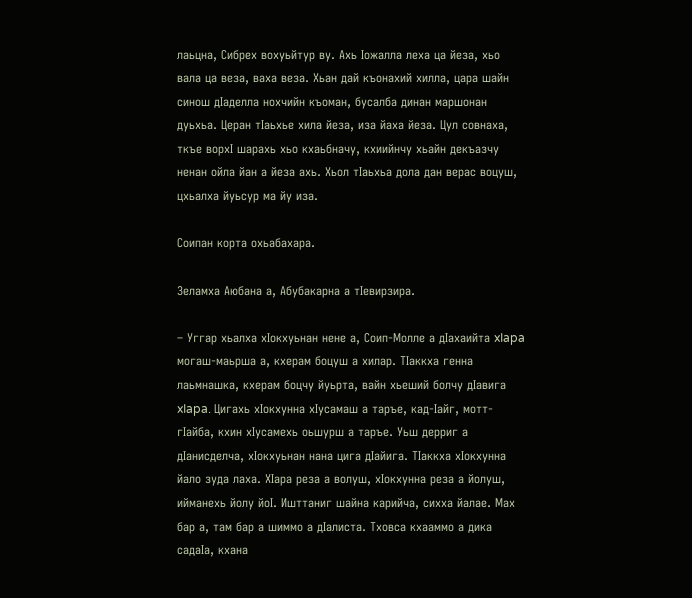лаьцна, Сибрех вохуьйтур ву. Ахь Iожалла леха ца йеза, хьо вала ца веза, ваха веза. Хьан дай къонахий хилла, цара шайн синош дIаделла нохчийн къоман, бусалба динан маршонан дуьхьа. Церан тIаьхье хила йеза, иза йаха йеза. Цул совнаха, ткъе ворхI шарахь хьо кхаьбначу, кхиийнчу хьайн декъазчу ненан ойла йан а йеза ахь. Хьол тIаьхьа дола дан верас воцуш, цхьалха йуьсур ма йу иза.

Соипан корта охьабахара.

Зеламха Аюбана а, Абубакарна а тIевирзира.

– Уггар хьалха хIокхуьнан нене а, Соип-Молле а дIахаийта xIapa могаш-маьрша а, кхерам боцуш а хилар. ТIаккха генна лаьмнашка, кхерам боцчу йуьрта, вайн xьeший болчу дIавига xIapa. Цигахь хIокхунна хIусамаш а таръе, кад-Iайг, мотт-гIайба, кхин хIусамехь оьшурш а таръе. Уьш дерриг а дIанисделча, хIокхуьнан нана цига дIайига. ТIаккха хIокхунна йало зуда лаха. ХIара реза а волуш, хIокхунна реза а йолуш, ийманехь йолу йоI. Ишттаниг шайна карийча, сихха йалае. Мах бар а, там бap а шиммо а дIалиста. Тховса кхааммо а дика садаIа, кхана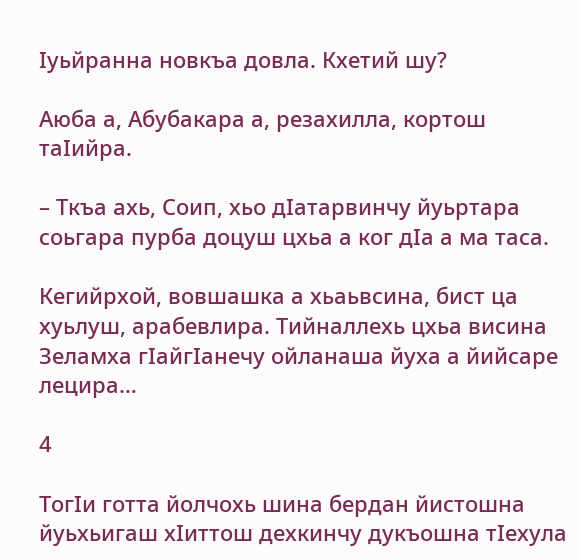Iуьйранна новкъа довла. Кхетий шу?

Аюба а, Абубакара а, резахилла, кортош таIийра.

– Ткъа axь, Соип, хьо дIатарвинчу йуьртара соьгара пурба доцуш цхьа а ког дIа а ма таса.

Кегийрхой, вовшашка а хьаьвсина, бист ца хуьлуш, арабевлира. Тийналлехь цхьа висина Зеламха гIайгIанечу ойланаша йуха а йийсаре лецира…

4

ТогIи готта йолчохь шина бердан йистошна йуьхьигаш хIиттош дехкинчу дукъошна тIехула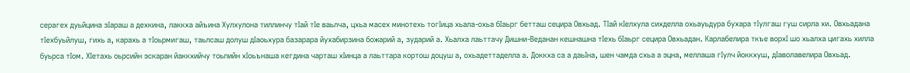серагех дуьйцина зIараш а дехкина, лаккха айъина Хулхулона тиллинчу тIай тIе ваьлча, цхьа масех минотехь тогIица хьала-охьа бIаьрг бетташ сецира Овхьад. ТIай кIелхула сихделла охьауьдура бухара тIулгаш гуш сирла хи. Овхьадана тIехбуьйлуш, гихь а, карахь а тIоьрмигаш, таьлсаш долуш дIаоьхура базарара йухабирзина божарий а, зударий а. Хьалха лаьттачу Дишни-Веданан кешнашна тIехь бIаьрг сецира Овхьадан. Карлабелира ткъе вopхI шо хьалха цигахь хилла буьрса тIом. ХIетахь оьрсийн эскаран йаккхийчу тоьпийн хIоьънаша кегдина чарташ хIинца а лаьттара кортош доцуш а, охьадеттаделла а. Доккха са а даьIна, шен чамда схьа а эцна, меллаша гIулч йоккхуш, дIаволавелира Овхьад.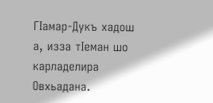ГIамap-Дукъ хадош а, изза тIеман шо карладелира Овхьадана.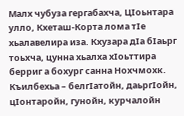Малх чубуза гергабахча, ЦIоьнтара улло, Кхеташ-Корта лома тIе хьалавелира иза. Кхузара дIа бIаьрг тоьхча, цунна хьалха хIоьттира берриг а бохург санна Нохчмохк. Къилбехьа – белгIатойн, даьргIойн, цIонтаройн, гунойн, курчалойн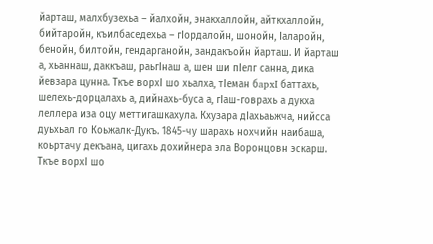йарташ, малхбузехьа – йалхойн, энакхаллойн, айткхаллойн, бийтаройн, къилбаседехьа – гIордалойн, шонойн, Iаларойн, бенойн, билтойн, гендарганойн, зандакъойн йарташ. И йарташ а, хьаннаш, даккъаш, раьгIнаш а, шен ши пIелг санна, дика йевзара цунна. Ткъе ворхI шо хьалха, тIеман бapxI баттахь, шелехь-дорцалахь а, дийнахь-буса а, гIаш-говрахь а дукха леллера иза оцу меттигашкахула. Кхузара дIахьаьжча, нийсса дуьхьал го Коьжалк-Дукъ. 1845-чу шарахь нохчийн наибаша, коьртачу декъана, цигахь дохийнера эла Воронцовн эскарш. Ткъе ворхI шо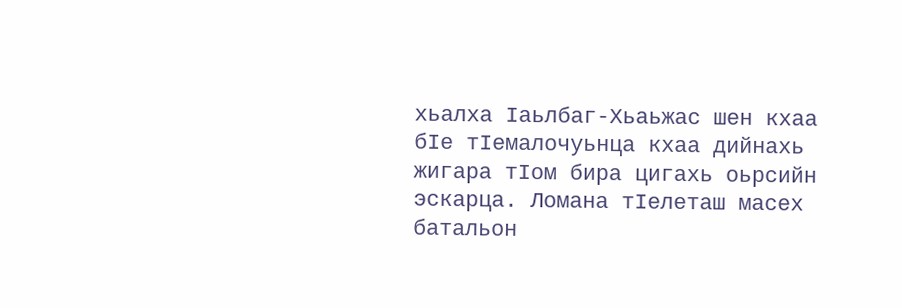хьалха Iаьлбаг-Хьаьжас шен кхаа бIе тIемалочуьнца кхаа дийнахь жигара тIом бира цигахь оьрсийн эскарца. Ломана тIелеташ масех батальон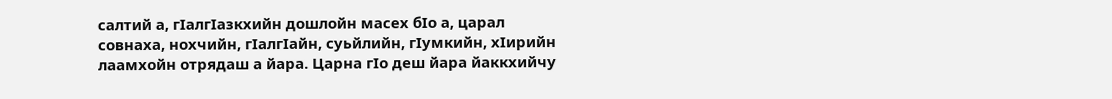салтий а, гIалгIазкхийн дошлойн масех бIо а, царал совнаха, нохчийн, гIалгIайн, суьйлийн, гIумкийн, хIирийн лаамхойн отрядаш а йара. Царна гIо деш йара йаккхийчу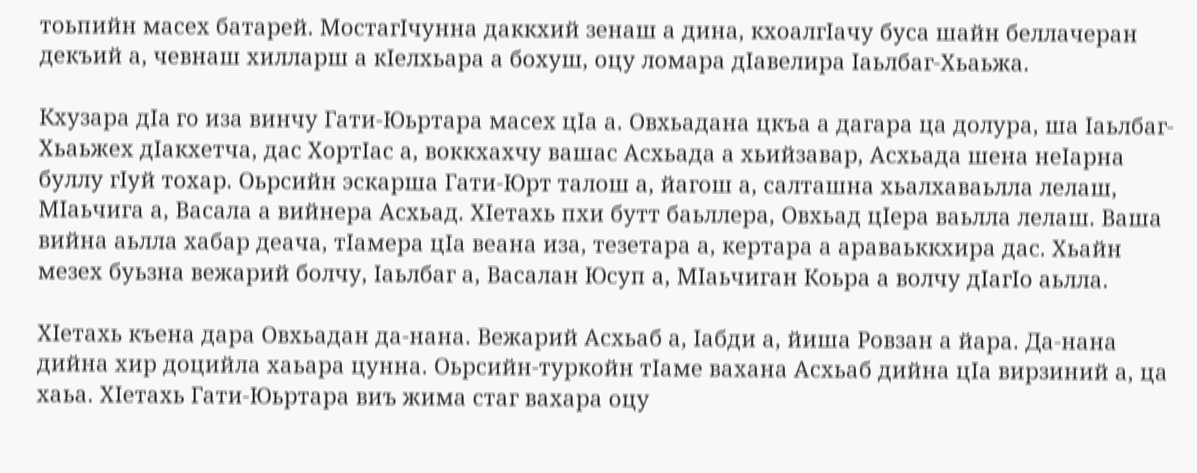тоьпийн масех батарей. МостагIчунна даккхий зенаш а дина, кхоалгIачу буса шайн беллачеран декъий а, чевнаш хилларш а кIелхьара а бохуш, оцу ломара дIавелира Iаьлбаг-Хьаьжа.

Кхузара дIa гo иза винчу Гати-Юьртара масех цIа а. Овхьадана цкъа а дагара ца долура, ша Iаьлбаг-Хьаьжех дIакхетча, дас ХортIас а, воккхахчу вашас Асхьада а хьийзавар, Асхьада шена неIарна буллу гIуй тохар. Оьрсийн эскарша Гати-Юрт талош а, йагош а, салташна хьалхаваьлла лелаш, МIаьчига а, Васала а вийнера Асхьад. ХIетахь пхи бутт баьллера, Овхьад цIера ваьлла лелаш. Ваша вийна аьлла хабар деача, тIамера цIа веана иза, тезетара а, кертара а араваьккхира дас. Хьайн мезех буьзна вежарий болчу, Iаьлбаг а, Васалан Юсуп а, МIаьчиган Коьра а волчу дIагIо аьлла.

ХIетахь къена дара Овхьадан да-нана. Вежарий Асхьаб а, Iабди а, йиша Ровзан а йара. Да-нана дийна хир доцийла хаьара цунна. Оьрсийн-туркойн тIаме вахана Асхьаб дийна цIа вирзиний а, ца хаьа. ХIетахь Гати-Юьртара виъ жима стаг вахара оцу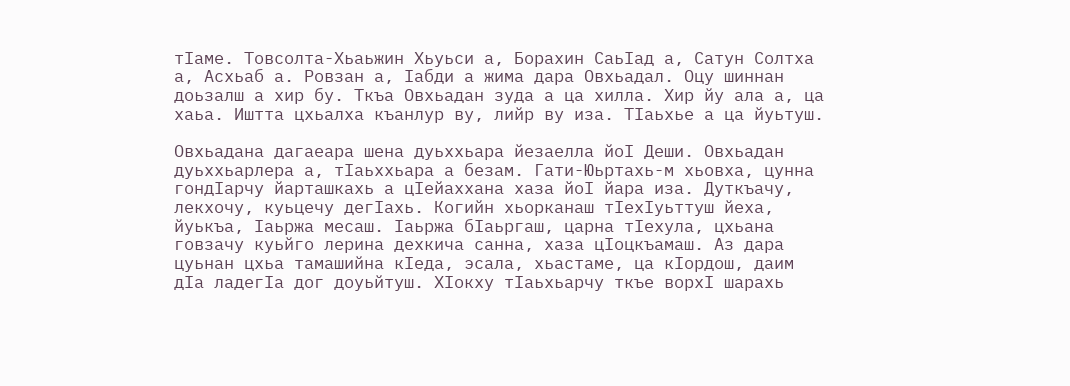тIаме. Товсолта-Хьаьжин Хьуьси а, Борахин СаьIад а, Сатун Солтха а, Асхьаб а. Ровзан а, Iабди а жима дара Овхьадал. Оцу шиннан доьзалш а хир бу. Ткъа Овхьадан зуда а ца хилла. Хир йу ала а, ца хаьа. Иштта цхьалха къанлур ву, лийр ву иза. ТIаьхье а ца йуьтуш.

Овхьадана дагаеара шена дуьххьара йезаелла йоI Деши. Овхьадан дуьххьарлера а, тIаьххьара а безам. Гати-Юьртахь-м хьовха, цунна гондIарчу йарташкахь а цIейаххана хаза йоI йара иза. Дуткъачу, лекхочу, куьцечу дегIахь. Когийн хьорканаш тIехIуьттуш йеха, йуькъа, Iаьржа месаш. Iаьржа бIаьргаш, царна тIехула, цхьана говзачу куьйго лерина дехкича санна, хаза цIоцкъамаш. Аз дара цуьнан цхьа тамашийна кIеда, эсала, хьастаме, ца кIордош, даим дIа ладегIа дог доуьйтуш. ХIокху тIаьхьарчу ткъе вopхI шарахь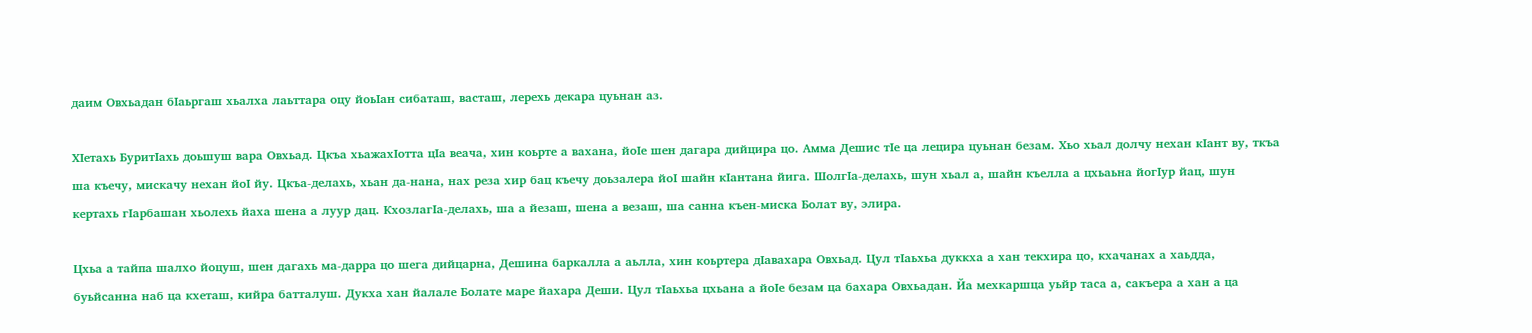даим Овхьадан бIаьргаш хьалха лаьттара оцу йоьIан сибаташ, васташ, лерехь декара цуьнан аз.

ХIетахь БуритIахь доьшуш вара Овхьад. Цкъа хьажахIотта цIа веача, хин коьрте а вахана, йоIе шен дагара дийцира цо. Амма Дешис тIе ца лецира цуьнан безам. Хьо хьал долчу нехан кIант ву, ткъа ша къечу, мискачу нехан йоI йу. Цкъа-делахь, хьан да-нана, нах реза хир бац къечу доьзалера йоI шайн кIантана йига. ШолгIа-делахь, шун хьал а, шайн къелла а цхьаьна йогIур йац, шун кертахь гIарбашан хьолехь йаха шена а луур дац. КхозлагIа-делахь, ша а йезаш, шена а везаш, ша санна къен-миска Болат ву, элира.

Цхьа а тайпа шалхо йоцуш, шен дагахь ма-дарра цо шега дийцарна, Дешина баркалла а аьлла, хин коьртера дIавахара Овхьад. Цул тIаьхьа дуккха а хан текхира цо, кхачанах а хаьдда, буьйсанна наб ца кхеташ, кийра батталуш. Дукха хан йалале Болате маре йахара Деши. Цул тIаьхьа цхьана а йоIе безам ца бахара Овхьадан. Йа мехкаршца уьйр таса а, сакъера а хан а ца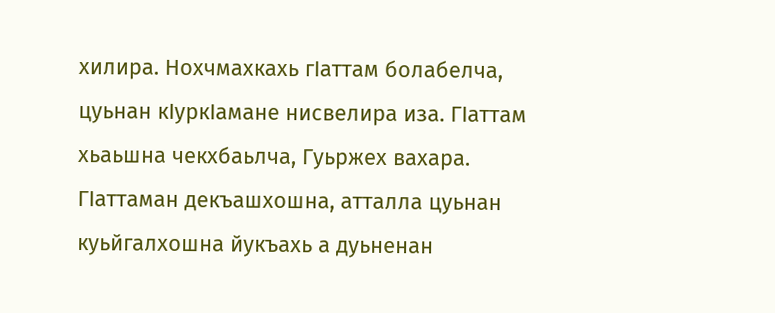хилира. Нохчмахкахь гIаттам болабелча, цуьнан кIуркIамане нисвелира иза. ГIаттам хьаьшна чекхбаьлча, Гуьржех вахара. ГIаттаман декъашхошна, атталла цуьнан куьйгалхошна йукъахь а дуьненан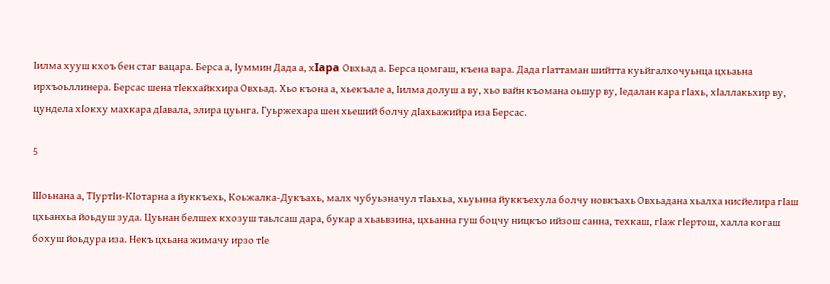Iилма хууш кхоъ бен стаг вацара. Берса а, Iуммин Дада а, хIapa Овхьад а. Берса цомгаш, къена вара. Дада гIаттаман шийтта куьйгалхочуьнца цхьаьна ирхъоьллинера. Берсас шена тIекхайкхира Овхьад. Хьо къона а, хьекъале а, Iилма долуш а ву, хьо вайн къомана оьшур ву, Iедалан кара гIахь, хIаллакьхир ву, цундела хIокху махкара дIавала, элира цуьнга. Гуьржехара шен хьеший болчу дIахьажийра иза Берсас.

5

Шоьнана а, ТIуртIи-КIотарна а йуккъехь, Коьжалка-Дукъахь, малх чубуьзначул тIаьхьа, хьуьнна йуккъехула болчу новкъахь Овхьадана хьалха нисйелира гIаш цхьанхьа йоьдуш зуда. Цуьнан белшех кхозуш таьлсаш дара, букар а хьаьвзина, цхьанна гуш боцчу ницкъо ийзош санна, техкаш, гIаж гIертош, халла когаш бохуш йоьдура иза. Некъ цхьана жимачу ирзо тIе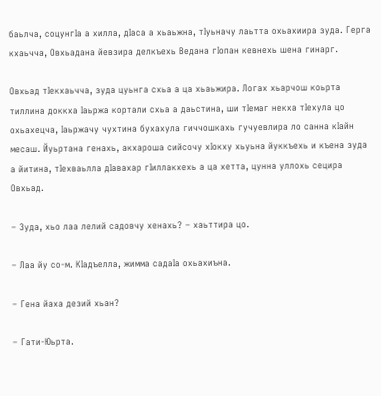баьлча, соцунгIа а хилла, дIаса а хьаьжна, тIуьначу лаьтта охьахиира зуда. Герга кхаьчча, Овхьадана йевзира делкъехь Ведана гIопан кевнехь шена гинарг.

Овхьад тIекхаьчча, зуда цуьнга схьа а ца хьаьжира. Логах хьарчош коьрта тиллина доккха Iаьржа кортали схьа а даьстина, ши тIемаг некха тIехула цо охьахецча, Iаьржачу чухтина бухахула гиччошкахь гучуевлира ло санна кIайн месаш. Йуьртана генахь, акхароша сийсочу хIокху хьуьна йуккъехь и къена зуда а йитина, тIехваьлла дIавахар гIиллакхехь а ца хетта, цунна уллохь сецира Овхьад.

– Зуда, хьо лаа лелий садовчу хенахь? – хаьттира цо.

– Лаа йу со-м. КIадъелла, жимма садаIа охьахиъна.

– Гена йаха дезий хьан?

– Гати-Юьрта.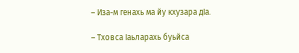– Иза-м генахь ма йу кхузара дIа.

– Тховса Iаьларахь буьйса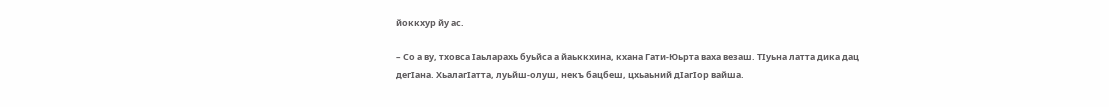йоккхур йу ас.

– Со а ву, тховса Iаьларахь буьйса а йаьккхина, кхана Гати-Юьрта ваха везаш. ТIуьна латта дика дац дегIана. ХьалагIатта, луьйш-олуш, некъ бацбеш, цхьаьний дIагIор вайша.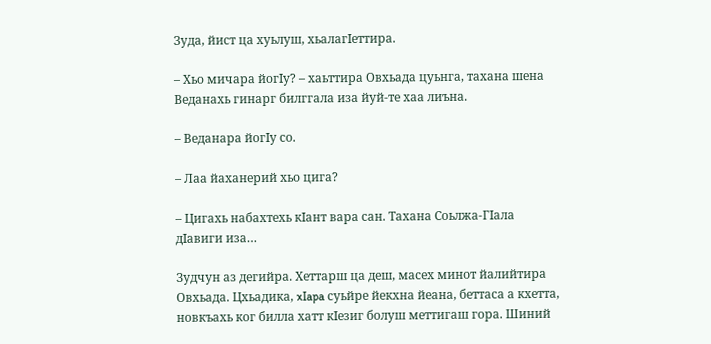Зуда, йист ца хуьлуш, хьалагIеттира.

– Хьо мичара йогIу? – хаьттира Овхьада цуьнга, тахана шена Веданахь гинарг билггала иза йуй-те хаа лиъна.

– Веданара йогIу со.

– Лаа йаханерий хьо цига?

– Цигахь набахтехь кIант вара сан. Тахана Соьлжа-ГIала дIавиги иза…

Зудчун аз дегийра. Хеттарш ца деш, масех минот йалийтира Овхьада. Цхьадика, xIapa суьйре йекхна йеана, беттаса а кхетта, новкъахь ког билла хатт кIезиг болуш меттигаш гора. Шиний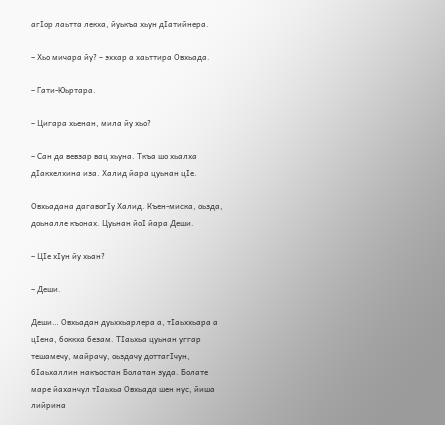aгIop лаьтта лекха, йуькъа хьун дIатийнера.

– Хьо мичара йу? – эххар а хаьттира Овхьада.

– Гати-Юьртара.

– Цигара хьенан, мила йу хьо?

– Сан да вевзар вац хьуна. Ткъа шо хьалха дIакхелхина иза. Халид йара цуьнан цIе.

Овхьадана дагавогIу Халид. Къен-миска, оьзда, доьналле къонах. Цуьнан йоI йара Деши.

– ЦIе хIун йу хьан?

– Деши.

Деши… Овхьадан дуьххьарлера а, тIаьххьара а цIена, боккха безам. ТIаьхьа цуьнан уггар тешамечу, майрачу, оьздачу доттагIчун, бIаьхаллин накъостан Болатан зуда. Болате маре йаханчул тIаьхьа Овхьада шен нус, йиша лийрина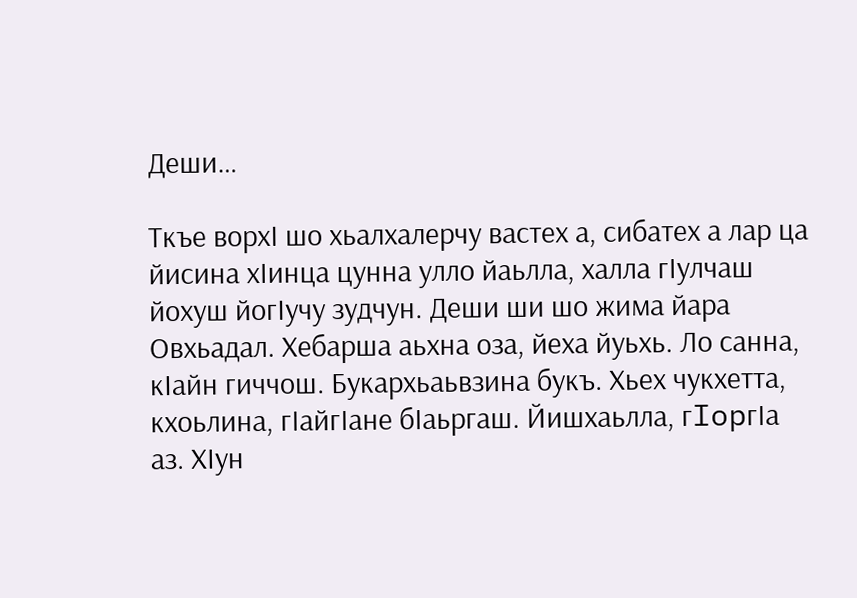Деши…

Ткъе ворхI шо хьалхалерчу вастех а, сибатех а лар ца йисина хIинца цунна улло йаьлла, халла гIулчаш йохуш йогIучу зудчун. Деши ши шо жима йара Овхьадал. Хебарша аьхна оза, йеха йуьхь. Ло санна, кIайн гиччош. Букархьаьвзина букъ. Хьех чукхетта, кхоьлина, гIайгIане бIаьргаш. Йишхаьлла, гIopгIa аз. ХIун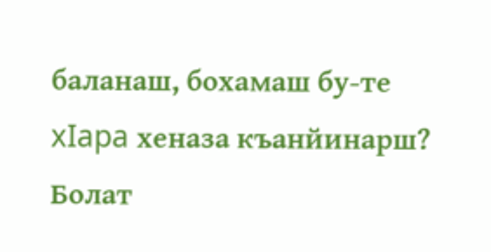баланаш, бохамаш бу-те xIapa хеназа къанйинарш? Болат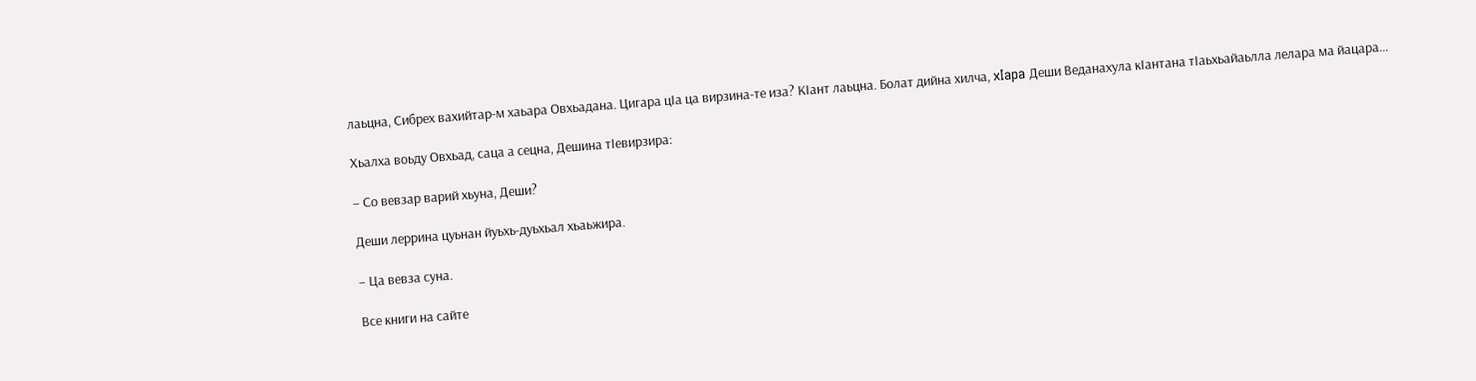лаьцна, Сибрех вахийтар-м хаьара Овхьадана. Цигара цIа ца вирзина-те иза? КIант лаьцна. Болат дийна хилча, xIapa Деши Веданахула кIантана тIаьхьайаьлла лелара ма йацара…

Хьалха воьду Овхьад, саца а сецна, Дешина тIевирзира:

– Со вевзар варий хьуна, Деши?

Деши леррина цуьнан йуьхь-дуьхьал хьаьжира.

– Ца вевза суна.

Все книги на сайте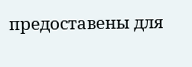предоставены для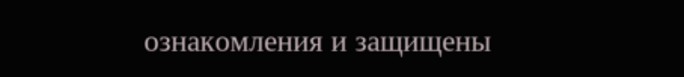ознакомления и защищены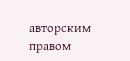авторским правом